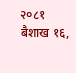२०८१ बैशाख १६,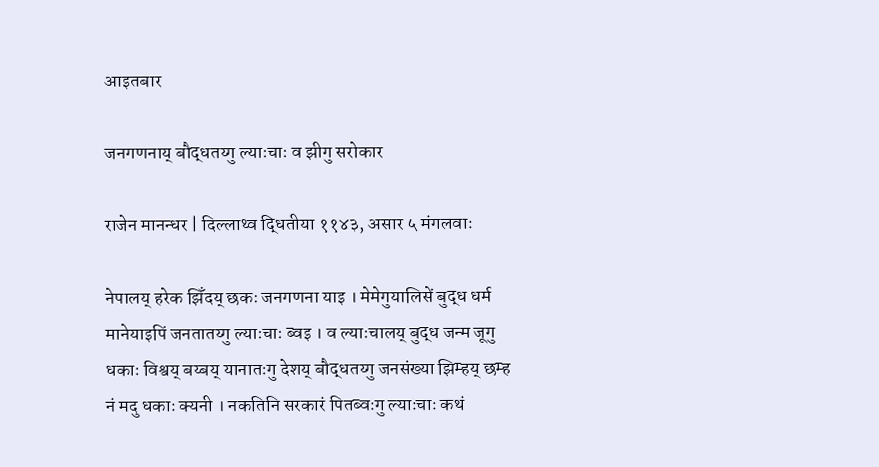आइतबार

जनगणनाय् बौद्धतय्गु ल्याःचाः व झीगु सरोकार

राजेन मानन्धर | दिल्लाथ्व द्धितीया ११४३, असार ५ मंगलवाः

नेपालय् हरेक झिँदय् छकः जनगणना याइ । मेमेगुयालिसें बुद्ध धर्म मानेयाइपिं जनतातय्गु ल्याःचाः ब्वइ । व ल्याःचालय् बुद्ध जन्म जूगु धकाः विश्वय् बय्बय् यानातःगु देशय् बौद्धतय्गु जनसंख्या झिम्हय् छम्ह नं मदु धकाः क्यनी । नकतिनि सरकारं पितब्वःगु ल्याःचाः कथं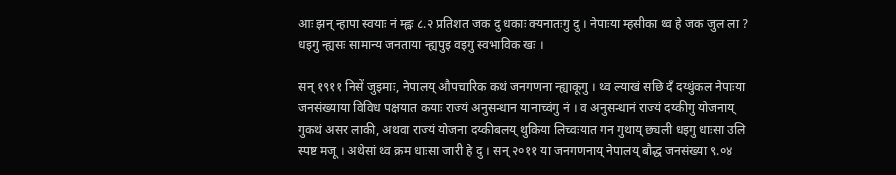आः झन् न्हापा स्वयाः नं म्ह्वः ८.२ प्रतिशत जक दु धकाः क्यनातःगु दु । नेपाःया म्हसीका थ्व हे जक जुल ला ? धइगु न्ह्यसः सामान्य जनताया न्ह्यपुइ वइगु स्वभाविक खः ।

सन् १९११ निसें जुइमाः, नेपालय् औपचारिक कथं जनगणना न्ह्याकूगु । थ्व ल्याखं सछि दँ दय्धुंकल नेपाःया जनसंख्याया विविध पक्षयात कयाः राज्यं अनुसन्धान यानाच्वंगु नं । व अनुसन्धानं राज्यं दय्कीगु योजनाय् गुकथं असर लाकी, अथवा राज्यं योजना दय्कीबलय् थुकिया लिच्वःयात गन गुथाय् छ्यली धइगु धाःसा उलि स्पष्ट मजू । अथेसां थ्व क्रम धाःसा जारी हे दु । सन् २०११ या जनगणनाय् नेपालय् बौद्ध जनसंख्या ९.०४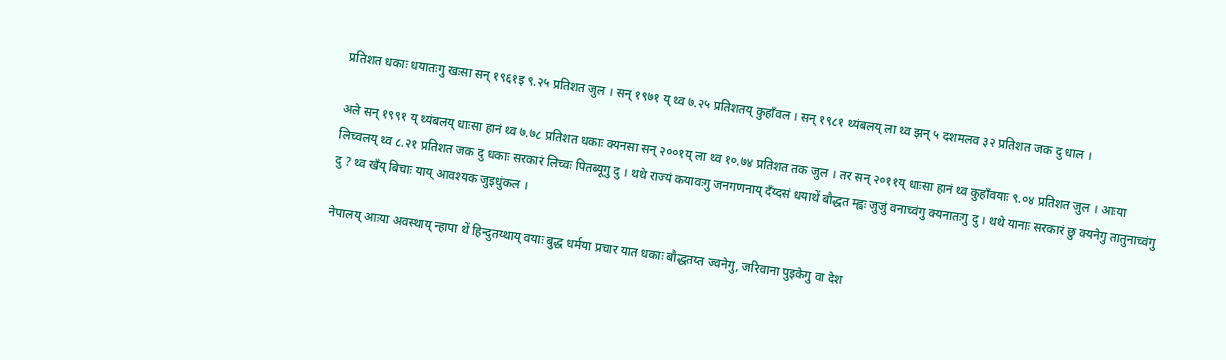प्रतिशत धकाः धयातःगु खःसा सन् १९६१इ ९.२५ प्रतिशत जुल । सन् १९७१ य् थ्व ७.२५ प्रतिशतय् कुहाँवल । सन् १९८१ थ्यंबलय् ला थ्व झन् ५ दशमलव ३२ प्रतिशत जक दु धाल ।

अले सन् १९९१ य् थ्यंबलय् धाःसा हानं थ्व ७.७८ प्रतिशत धकाः क्यनसा सन् २००१य् ला थ्व १०.७४ प्रतिशत तक जुल । तर सन् २०११य् धाःसा हानं थ्व कुहाँवयाः ९.०४ प्रतिशत जुल । आःया लिच्वलय् थ्व ८.२१ प्रतिशत जक दु धकाः सरकारं लिच्वः पितब्यूगु दु । थथे राज्यं कयावःगु जनगणनाय् दँय्दसं धयाथें बौद्धत म्ह्वः जुजुं वनाच्वंगु क्यनातःगु दु । थथे यानाः सरकारं छु क्यनेगु तातुनाच्वंगु दु ? थ्व खँय् बिचाः याय् आवश्यक जुइधुंकल ।

नेपालय् आःया अवस्थाय् न्हापा थें हिन्दुतय्थाय् वयाः बुद्ध धर्मया प्रचार यात धकाः बौद्धतय्त ज्वनेगु, जरिवाना पुइकेगु वा देश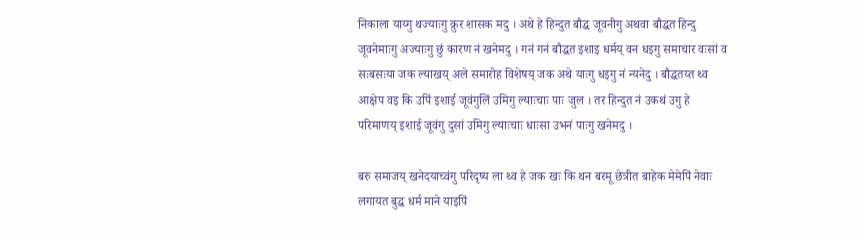निकाला याय्गु थज्याःगु क्रुर शासक मदु । अथे हे हिन्दुत बौद्ध जूवनीगु अथवा बौद्धत हिन्दु जूवनेमाःगु अज्याःगु छुं कारण नं खनेमदु । गनं गनं बौद्धत इशाइ धर्मय् वन धइगु समाचार वःसां व सःबसःया जक ल्याखय् अले समारोह विशेषय् जक अथे याःगु धइगु नं न्यनेदु । बौद्धतय्त थ्व आक्षेप वइ कि उपिं इशाई जूवंगुलिं उमिगु ल्याःचाः पाः जुल । तर हिन्दुत नं उकथं उगु हे परिमाणय् इशाई जूवंगु दुसां उमिगु ल्याःचाः धाःसा उभनं पाःगु खनेमदु ।

बरु समाजय् खनेदयाच्वंगु परिदृष्य ला थ्व हे जक खः कि थन बरमू छेत्रीत बाहेक मेमेपिं नेवाः लगायत बुद्ध धर्म माने याइपिं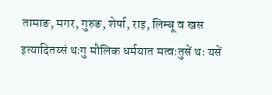तामाङ, मगर, गुरुङ, शेर्पा, राइ, लिम्बू व खस इत्यादितय्सं थःगु मौलिक धर्मयात मत्वःतुसें थः यसें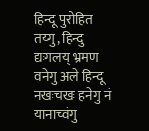हिन्दू पुरोहित तय्गु, हिन्दु द्यःगलय् भ्रमण वनेगु अले हिन्दू नखःचखः हनेगु नं यानाच्वंगु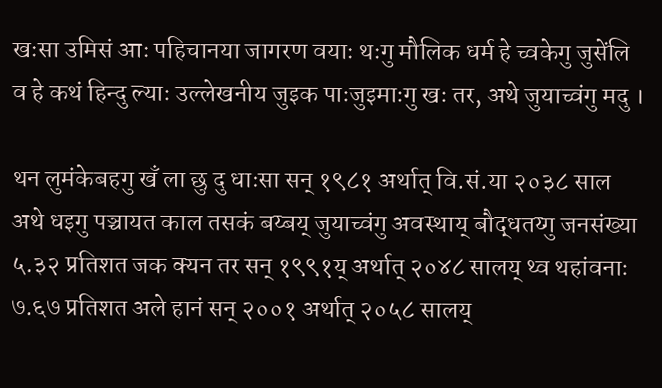खःसा उमिसं आः पहिचानया जागरण वयाः थःगु मौलिक धर्म हे च्वकेगु जुसेंलि व हे कथं हिन्दु ल्याः उल्लेखनीय जुइक पाःजुइमाःगु खः तर, अथे जुयाच्वंगु मदु ।

थन लुमंकेबहगु खँ ला छु दु धाःसा सन् १९८१ अर्थात् वि.सं.या २०३८ साल अथे धइगु पञ्चायत काल तसकं बय्बय् जुयाच्वंगु अवस्थाय् बौद्धतय्गु जनसंख्या ५.३२ प्रतिशत जक क्यन तर सन् १९९१य् अर्थात् २०४८ सालय् थ्व थहांवनाः ७.६७ प्रतिशत अले हानं सन् २००१ अर्थात् २०५८ सालय्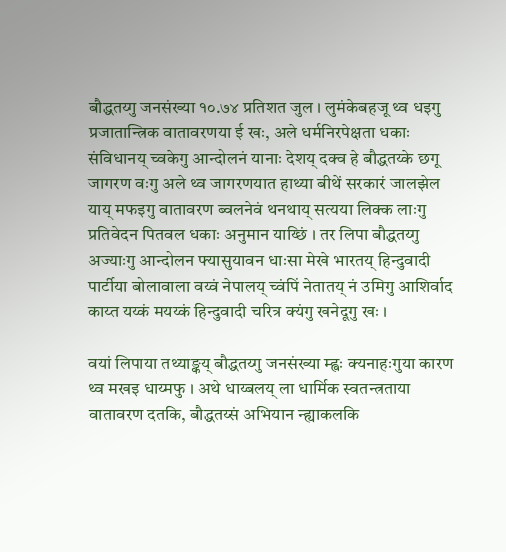बौद्धतय्गु जनसंख्या १०.७४ प्रतिशत जुल । लुमंकेबहजू थ्व धइगु प्रजातान्त्रिक वातावरणया ई खः, अले धर्मनिरपेक्षता धकाः संविधानय् च्वकेगु आन्दोलनं यानाः देशय् दक्व हे बौद्धतय्के छगू जागरण वःगु अले थ्व जागरणयात हाथ्या बीथें सरकारं जालझेल याय् मफइगु वातावरण ब्वलनेवं थनथाय् सत्यया लिक्क लाःगु प्रतिवेदन पितवल धकाः अनुमान याय्छिं । तर लिपा बौद्धतय्गु अज्याःगु आन्दोलन फ्यासुयावन धाःसा मेखे भारतय् हिन्दुवादी पार्टीया बोलावाला वय्वं नेपालय् च्वंपिं नेतातय् नं उमिगु आशिर्वाद काय्त यय्कं मयय्कं हिन्दुवादी चरित्र क्यंगु खनेदूगु खः ।

वयां लिपाया तथ्याङ्कय् बौद्धतय्गु जनसंख्या म्ह्वः क्यनाहःगुया कारण थ्व मखइ धाय्मफु । अथे धाय्बलय् ला धार्मिक स्वतन्त्रताया वातावरण दतकि, बौद्धतय्सं अभियान न्ह्याकलकि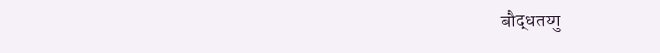बौद्धतय्गु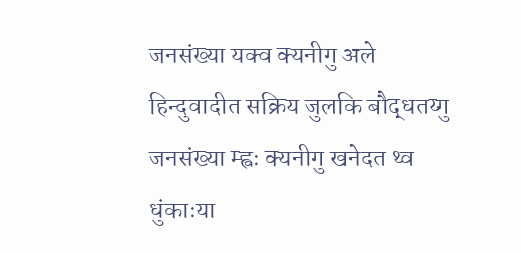जनसंख्या यक्व क्यनीगु अले हिन्दुवादीत सक्रिय जुलकि बौद्धतय्गु जनसंख्या म्ह्वः क्यनीगु खनेदत थ्व धुंकाःया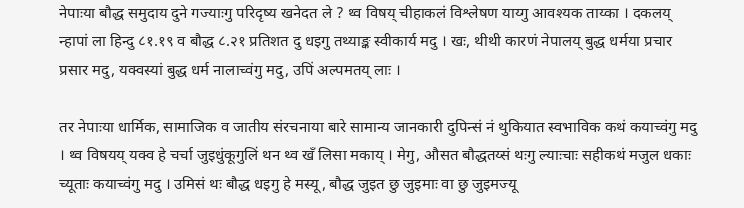नेपाःया बौद्ध समुदाय दुने गज्याःगु परिदृष्य खनेदत ले ? थ्व विषय् चीहाकलं विश्लेषण याय्गु आवश्यक ताय्का । दकलय् न्हापां ला हिन्दु ८१.१९ व बौद्ध ८.२१ प्रतिशत दु धइगु तथ्याङ्क स्वीकार्य मदु । खः, थीथी कारणं नेपालय् बुद्ध धर्मया प्रचार प्रसार मदु, यक्वस्यां बुद्ध धर्म नालाच्वंगु मदु, उपिं अल्पमतय् लाः ।

तर नेपाःया धार्मिक, सामाजिक व जातीय संरचनाया बारे सामान्य जानकारी दुपिन्सं नं थुकियात स्वभाविक कथं कयाच्वंगु मदु । थ्व विषयय् यक्व हे चर्चा जुइधुंकूगुलिं थन थ्व खँ लिसा मकाय् । मेगु, औसत बौद्धतय्सं थःगु ल्याःचाः सहीकथं मजुल धकाः च्यूताः कयाच्वंगु मदु । उमिसं थः बौद्ध धइगु हे मस्यू, बौद्ध जुइत छु जुइमाः वा छु जुइमज्यू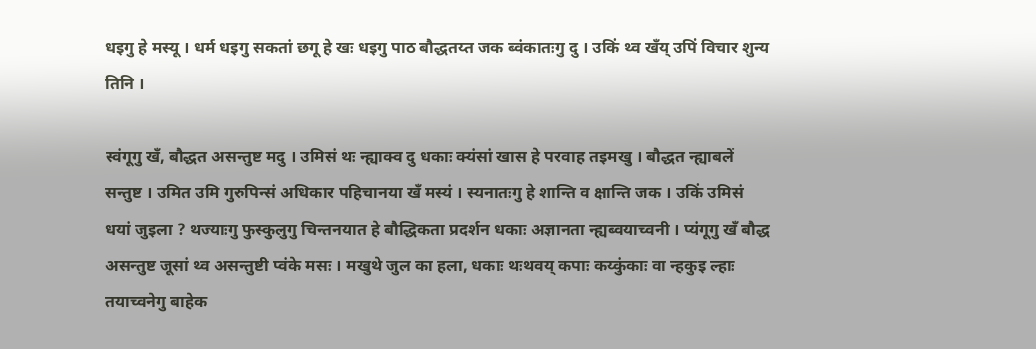धइगु हे मस्यू । धर्म धइगु सकतां छगू हे खः धइगु पाठ बौद्धतय्त जक ब्वंकातःगु दु । उकिं थ्व खँय् उपिं विचार शुन्य तिनि ।

स्वंगूगु खँ, बौद्धत असन्तुष्ट मदु । उमिसं थः न्ह्याक्व दु धकाः क्यंसां खास हे परवाह तइमखु । बौद्धत न्ह्याबलें सन्तुष्ट । उमित उमि गुरुपिन्सं अधिकार पहिचानया खँ मस्यं । स्यनातःगु हे शान्ति व क्षान्ति जक । उकिं उमिसं धयां जुइला ? थज्याःगु फुस्कुलुगु चिन्तनयात हे बौद्धिकता प्रदर्शन धकाः अज्ञानता न्ह्यब्वयाच्वनी । प्यंगूगु खँ बौद्ध असन्तुष्ट जूसां थ्व असन्तुष्टी प्वंके मसः । मखुथे जुल का हला, धकाः थःथवय् कपाः कय्कुंकाः वा न्हकुइ ल्हाः तयाच्वनेगु बाहेक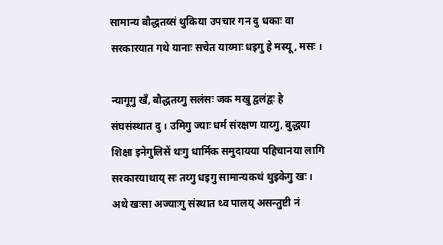सामान्य बौद्धतय्सं थुकिया उपचार गन दु धकाः वा सरकारयात गथे यानाः सचेत याय्माः धइगु हे मस्यू, मसः ।

न्यागूगु खँ, बौद्धतय्गु सलंसः जक मखु द्वलंद्वः हे संघसंस्थात दु । उमिगु ज्याः धर्म संरक्षण याय्गु, बुद्धया शिक्षा इनेगुलिसें थःगु धार्मिक समुदायया पहिचानया लागि सरकारयाथाय् सः तय्गु धइगु सामान्यकथं थुइकेगु खः । अथे खःसा अज्याःगु संस्थात थ्व पालय् असन्तुष्टी नं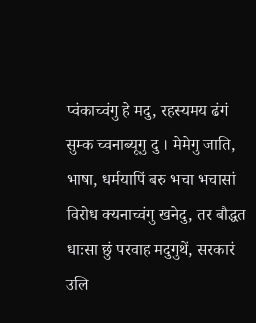प्वंकाच्वंगु हे मदु, रहस्यमय ढंगं सुम्क च्वनाब्यूगु दु । मेमेगु जाति, भाषा, धर्मयापिं बरु भचा भचासां विरोध क्यनाच्वंगु खनेदु, तर बौद्धत धाःसा छुं परवाह मदुगुथें, सरकारं उलि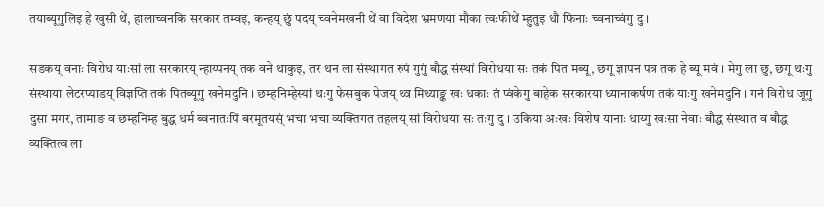तयाब्यूगुलिइ हे खुसी थें, हालाच्वनकि सरकार तम्वइ, कन्हय् छुं पदय् च्वनेमखनी थें वा विदेश भ्रमणया मौका त्वःफीथें म्हुतुइ धौ फिनाः च्वनाच्वंगु दु ।

सडकय् वनाः विरोध याःसां ला सरकारय् न्हाय्पनय् तक वने थाकुइ, तर थन ला संस्थागत रुपं गुगुं बौद्ध संस्थां विरोधया सः तकं पित मब्यू, छगू ज्ञापन पत्र तक हे ब्यू मवं । मेगु ला छु, छगू थःगु संस्थाया लेटरप्याडय् विज्ञप्ति तकं पितब्यूगु खनेमदुनि । छम्हनिम्हेस्यां थःगु फेसबुक पेजय् थ्व मिथ्याङ्क खः धकाः तं प्वंकेगु बाहेक सरकारया ध्यानाकर्षण तकं याःगु खनेमदुनि । गनं विरोध जूगु दुसा मगर, तामाङ व छम्हनिम्ह बुद्ध धर्म ब्वनातःपिं बरमूतयस्ं भचा भचा व्यक्तिगत तहलय् सां विरोधया सः तःगु दु । उकिया अःखः विशेष यानाः धाय्गु खःसा नेवाः बौद्ध संस्थात व बौद्ध व्यक्तित्व ला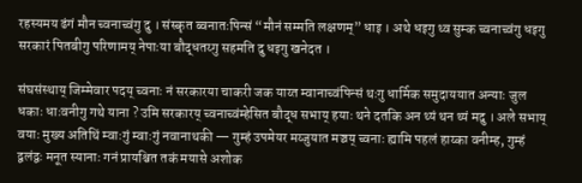रहस्यमय ढंगं मौन च्वनाच्वंगु दु । संस्कृत ब्वनातःपिन्सं “मौनं सम्मति लक्षणम्” धाइ । अथे धइगु थ्व सुम्क च्वनाच्वंगु धइगु सरकारं पितबीगु परिणामय् नेपाःया बौद्धतय्गु सहमति दु धइगु खनेदत ।

संघसंस्थाय् जिम्मेवार पदय् च्वनाः नं सरकारया चाकरी जक याय्त म्वानाच्वंपिन्सं थःगु धार्मिक समुदाययात अन्याः जुल धकाः धाःवनीगु गथे याना ? उमि सरकारय् च्वनाच्वंम्हेसित बौद्ध सभाय् हयाः थने दतकि अन थ्यं थन थ्यं मदु । अले सभाय् वयाः मुख्य अतिथिं म्वाःगुं म्वाःगुं नवानाथकी — गुम्हं उपमेयर मय्जुयात मञ्चय् च्वनाः ह्यामि पहलं हाय्का वनीम्ह, गुम्हं द्वलंद्वः मनूत स्यानाः गनं प्रायश्चित तकं मयासे अशोक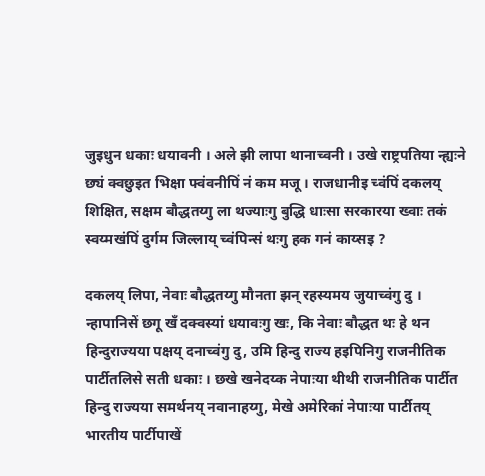जुइधुन धकाः धयावनी । अले झी लापा थानाच्वनी । उखे राष्ट्रपतिया न्ह्यःने छ्यं क्वछुइत भिक्षा फ्वंवनीपिं नं कम मजू । राजधानीइ च्वंपिं दकलय् शिक्षित, सक्षम बौद्धतय्गु ला थज्याःगु बुद्धि धाःसा सरकारया ख्वाः तकं स्वय्मखंपिं दुर्गम जिल्लाय् च्वंपिन्सं थःगु हक गनं काय्सइ ?

दकलय् लिपा, नेवाः बौद्धतय्गु मौनता झन् रहस्यमय जुयाच्वंगु दु । न्हापानिसें छगू खँ दक्वस्यां धयावःगु खः, कि नेवाः बौद्धत थः हे थन हिन्दुराज्यया पक्षय् दनाच्वंगु दु, उमि हिन्दु राज्य हइपिनिगु राजनीतिक पार्टीतलिसे सती धकाः । छखे खनेदय्क नेपाःया थीथी राजनीतिक पार्टीत हिन्दु राज्यया समर्थनय् नवानाहय्गु, मेखे अमेरिकां नेपाःया पार्टीतय् भारतीय पार्टीपाखें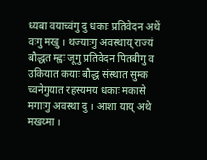ध्यबा वयाच्वंगु दु धकाः प्रतिवेदन अथें वःगु मखु । थज्याःगु अवस्थाय् राज्यं बौद्धत म्ह्वः जूगु प्रतिवेदन पितबीगु व उकियात कयाः बौद्ध संस्थात सुम्क च्वनेगुयात रहस्यमय धकाः मकासे मगाःगु अवस्था दु । आशा याय् अथे मखय्मा ।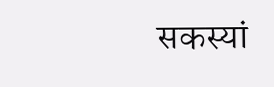सकस्यां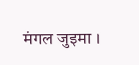मंगल जुइमा ।